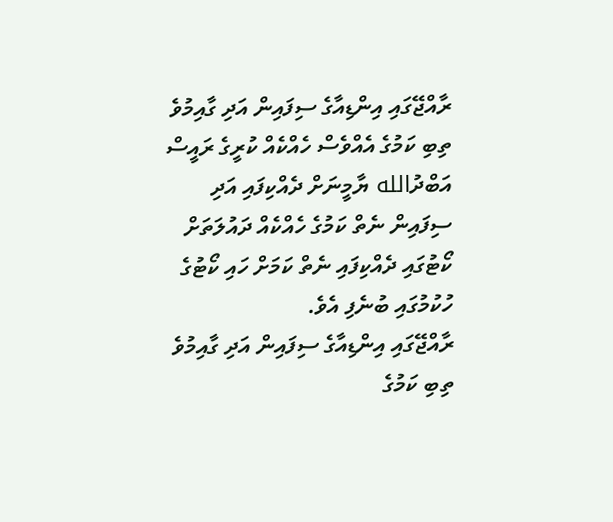ރާއްޖޭގައި އިންޑިއާގެ ސިފައިން އަދި ގާއިމުވެ ތިބި ކަމުގެ އެއްވެސް ހެއްކެއް ކުރީގެ ރައީސް އަބްދުالله ޔާމީނަށް ދެއްކިފައި އަދި ސިފައިން ނެތް ކަމުގެ ހެއްކެއް ދައުލަތަށް ކޯޓުގައި ދެއްކިފައި ނެތް ކަމަށް ހައި ކޯޓުގެ ހުކުމުގައި ބުނެފި އެވެ.
ރާއްޖޭގައި އިންޑިއާގެ ސިފައިން އަދި ގާއިމުވެ ތިބި ކަމުގެ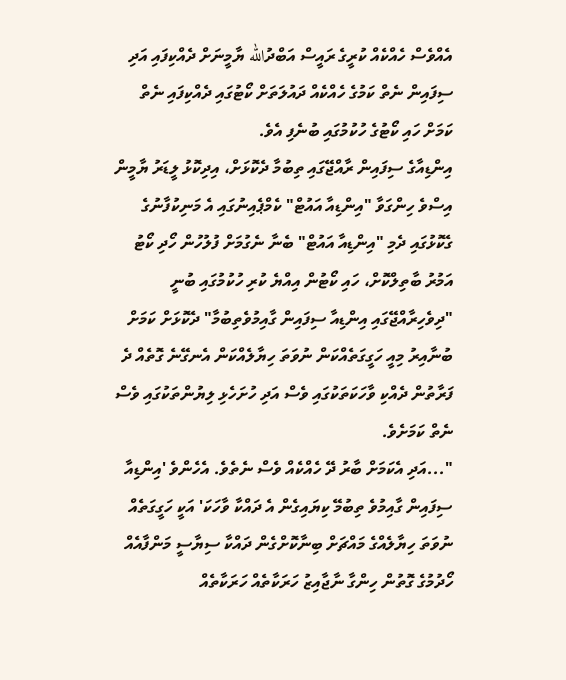އެއްވެސް ހެއްކެއް ކުރީގެ ރައީސް އަބްދުالله ޔާމީނަށް ދެއްކިފައި އަދި ސިފައިން ނެތް ކަމުގެ ހެއްކެއް ދައުލަތަށް ކޯޓުގައި ދެއްކިފައި ނެތް ކަމަށް ހައި ކޯޓުގެ ހުކުމުގައި ބުނެފި އެވެ.
އިންޑިއާގެ ސިފައިން ރާއްޖޭގައި ތިބުމާ ދެކޮޅަށް، އިދިކޮޅު ލީޑަރު ޔާމީން އިސްވެ ހިންގަވާ "އިންޑިއާ އައުޓް" ކެމްޕެއިނުގައި އެ މަނިކުފާނުގެ ގެކޮޅުގައި ދެމި "އިންޑިއާ އައުޓް" ބެނާ ނެގުމަށް ފުލުހުން ހޯދި ކޯޓު އަމުރު ބާތިލްކޮށް، ހައި ކޯޓުން އިއްޔެ ކުރި ހުކުމުގައި ބުނީ "ދިވެހިރާއްޖޭގައި އިންޑިއާ ސިފައިން ގާއިމުވެތިބުމާ" ދެކޮޅަށް ކަމަށް ބުނާއިރު މިއީ ހަގީގަތެއްކަން ނުވަތަ ހިޔާލެއްކަން އެނގޭނެ ގޮތެއް ދެ ފަރާތުން ދެއްކި ވާހަކަތަކުގައި ވެސް އަދި ހުށަހެޅި ލިޔުންތަކުގައި ވެސް ނެތް ކަމަށެވެ.
"...އަދި އެކަމަށް ބާރު ދޭ ހެއްކެއް ވެސް ނެތެވެ. އެހެންވެ 'އިންޑިއާ ސިފައިން ގާއިމުވެ ތިބުމޭ ކިޔައިގެން އެ ދައްކާ ވާހަކަ' އަކީ ހަގީގަތެއް ނުވަތަ ހިޔާލެއްގެ މައްޗަށް ބިނާކޮށްގެން ދައްކާ ސިޔާސީ މަންފާއެއް ހޯދުމުގެ ގޮތުން ހިންގާ ނާޖާއިޒު ހަރަކާތެއް ހަރަކާތެއް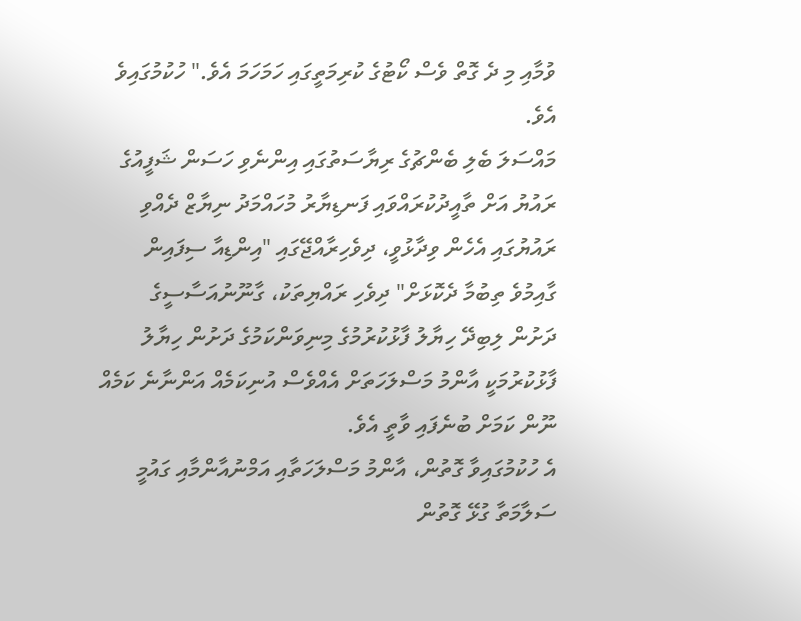ވުމާއި މި ދެ ގޮތް ވެސް ކޯޓުގެ ކުރިމަތީގައި ހަމަހަމަ އެވެ." ހުކުމުގައިވެ އެވެ.
މައްސަލަ ބެލި ބެންޗުގެ ރިޔާސަތުގައި އިންނެވި ހަސަން ޝަފީއުގެ ރައުޔު އަށް ތާއީދުކުރައްވައި ފަނޑިޔާރު މުހައްމަދު ނިޔާޒް ދެއްވި ރައުޔުގައި އެހެން ވިދާޅުވީ، ދިވެހިރާއްޖޭގައި "އިންޑިއާ ސިފައިން ގާއިމުވެ ތިބުމާ ދެކޮޅަށް" ދިވެހި ރައްޔިތަކު، ގާނޫނުއަސާސީގެ ދަށުން ލިބިދޭ ހިޔާލު ފާޅުކުރުމުގެ މިނިވަންކަމުގެ ދަށުން ހިޔާލު ފާޅުކުރުމަކީ އާންމު މަސްލަހަތަށް އެއްވެސް އުނިކަމެއް އަންނާނެ ކަމެއް ނޫން ކަމަށް ބުނެފައި ވާތީ އެވެ.
އެ ހުކުމުގައިވާ ގޮތުން، އާންމު މަސްލަހަތާއި އަމްނުއާންމާއި ގައުމީ ސަލާމަތާ ގުޅޭ ގޮތުން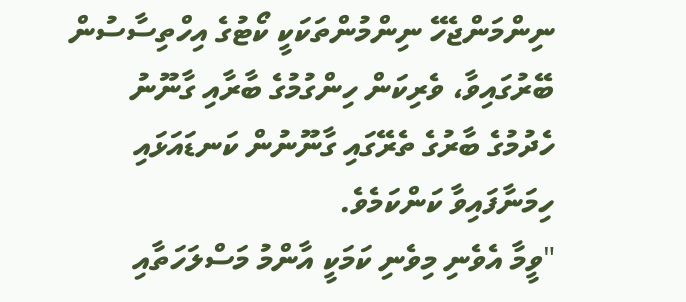ނިންމަންޖެހޭ ނިންމުންތަކަކީ ކޯޓުގެ އިހްތިސާސުން ބޭރުގައިވާ، ވެރިކަން ހިންގުމުގެ ބާރާއި ގާނޫނު ހެދުމުގެ ބާރުގެ ތެރޭގައި ގާނޫނުން ކަނޑައަޅައި ހިމަނާފައިވާ ކަންކަމެވެ.
"ވީމާ އެވެނި މިވެނި ކަމަކީ އާންމު މަސްލަހަތާއި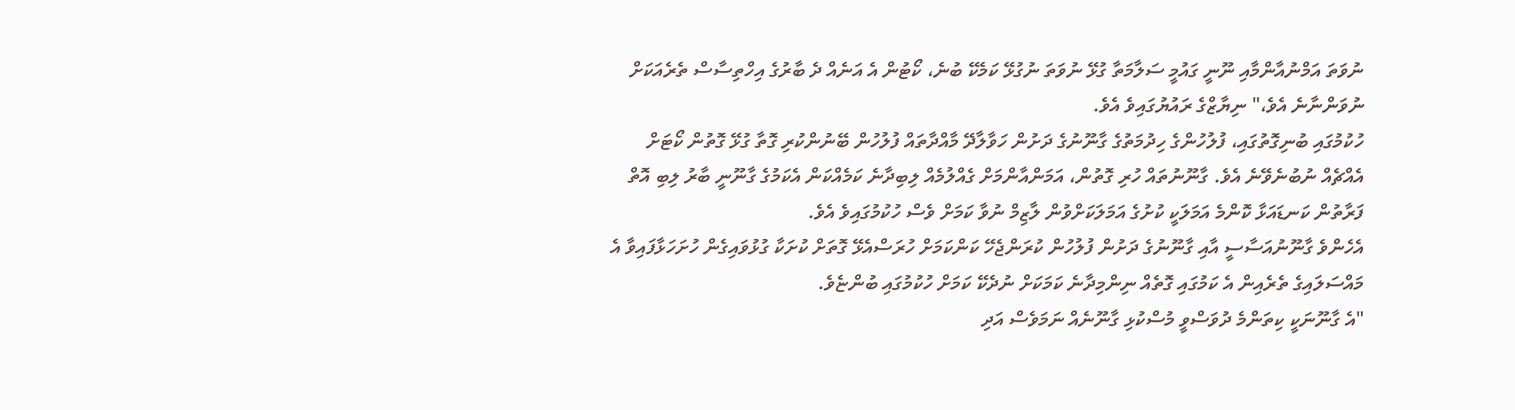ނުވަތަ އަމްނުއާންމާއި ނޫނީ ގައުމީ ސަލާމަތާ ގުޅޭ ނުވަތަ ނުގުޅޭ ކަމެކޭ ބުނެ، ކޯޓުން އެ އަނެއް ދެ ބާރުގެ އިހްތިސާސް ތެރެއަކަށް ނުވަންނާނެ އެވެ،" ނިޔާޒްގެ ރައުޔުގައިވެ އެވެ.
ހުކުމުގައި ބުނިގޮތުގައި، ފުލުހުންގެ ހިދުމަތުގެ ގާނޫނުގެ ދަށުން ހަވާލާދޭ މާއްދާތައް ފުލުހުން ބޭނުންކުރި ގޮތާ ގުޅޭ ގޮތުން ކޯޓަށް އެއްޗެއް ނުބުނެވޭނެ އެވެ. ގާނޫނުތައް ހުރި ގޮތުން، އަމަންއާންމަށް ގެއްލުމެއް ލިބިދާނެ ކަމެއްކަން އެކަމުގެ ގާނޫނީ ބާރު ލިބި އޮތް ފަރާތުން ކަނޑައަޅާ ކޮންމެ އަމަލަކީ ކުށުގެ އަމަލަކަށްވުން ލާޒިމް ނުވާ ކަމަށް ވެސް ހުކުމުގައިވެ އެވެ.
އެހެންވެ ގާނޫނުއަސާސީ އާއި ގާނޫނުގެ ދަށުން ފުލުހުން ކުރަންޖެހޭ ކަންކަމަށް ހުރަސްއެޅޭ ގޮތަށް ކުށަކާ ގުޅުވައިގެން ހުށަހަޅާފައިވާ އެ މައްސަލައިގެ ތެރެއިން އެ ކަމުގައި ގޮތެއް ނިންމިދާނެ ކަމަކަށް ނުދެކޭ ކަމަށް ހުކުމުގައި ބުންޏެވެ.
"އެ ގާނޫނަކީ ކިތަންމެ ދުވަސްވީ މުސްކުޅި ގާނޫނެއް ނަމަވެސް އަދި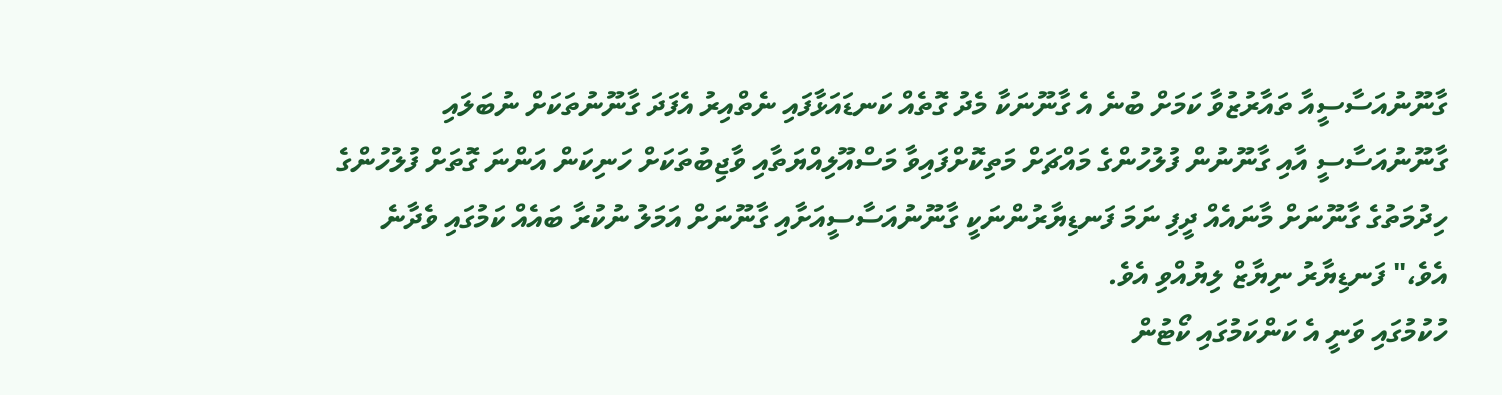ގާނޫނުއަސާސީއާ ތައާރުޒުވާ ކަމަށް ބުނެ އެ ގާނޫނަކާ މެދު ގޮތެއް ކަނޑައަޅާފައި ނެތްއިރު އެފަދަ ގާނޫނުތަކަށް ނުބަލައި ގާނޫނުއަސާސީ އާއި ގާނޫނުން ފުލުހުންގެ މައްޗަށް މަތިކޮށްފައިވާ މަސްއޫލިއްޔަތާއި ވާޖިބުތަކަށް ހަނިކަން އަންނަ ގޮތަށް ފުލުހުންގެ ހިދުމަތުގެ ގާނޫނަށް މާނައެއް ދީފި ނަމަ ފަނޑިޔާރުންނަކީ ގާނޫނުއަސާސީއަށާއި ގާނޫނަށް އަމަލު ނުކުރާ ބައެއް ކަމުގައި ވެދާނެ އެވެ،" ފަނޑިޔާރު ނިޔާޒް ލިޔުއްވި އެވެ.
ހުކުމުގައި ވަނީ އެ ކަންކަމުގައި ކޯޓުން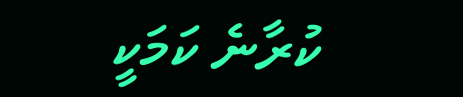ކުރާނެ ކަމަކީ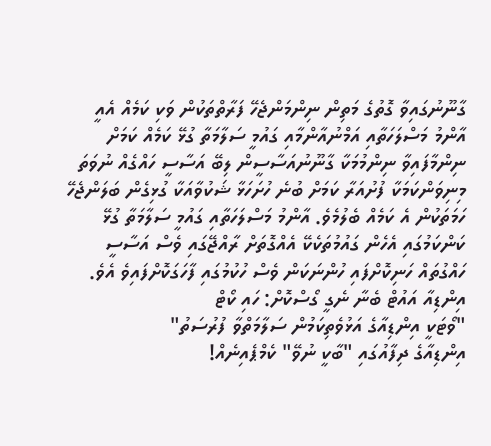ގާނޫނުގައިވާ ގޮތުގެ މަތިން ނިންމަންޖެހޭ ފަރާތްތަކުން ވަކި ކަމެއް އެއީ އާންމު މަސްލަހަތާއި އަމްނުއާންމާއި ގައުމީ ސަލާމަތާ ގުޅޭ ކަމެއް ކަމަށް ނިންމާފައިވާ ނިންމުމަކާ ގާނޫނުއަސާސީން ލިބޭ އަސާސީ ހައްގެއް ނުވަތަ މިނިވަންކަމަކާ ފުށުއަރާ ކަމަށް ބުނެ ހުށަހަޅާ ޝަކުވާއަކާ ގުޅިގެން ބަލަންޖެހޭ ހަމަތަކުން އެ ކަމެއް ބެލުމެވެ. އާންމު މަސްލަހަތާއި ގައުމީ ސަލާމަތާ ގުޅޭ ކަންކަމުގައި އެހެން ގައުމުތަކެކޭ އެއްގޮތަށް ރާއްޖޭގައި ވެސް އަސާސީ ހައްގުތައް ހަނިކޮށްފައި ހުންނަކަން ވެސް ހުކުމުގައި ފާހަގަކޮށްފައިވެ އެވެ.
އިންޑިއާ އައުޓް ބެނާ ނެގީ ގޯސްކޮށް: ހައި ކޯޓް
"ވޯޓަކީ އިންޑިއާގެ އަޅުވެތިކަމުން ސަލާމަތްވާ ފުރުސަތު"
އިންޑިއާގެ ދިފާއުގައި "ބާކީ ނުވޭ" ކެމްޕެއިނެއް!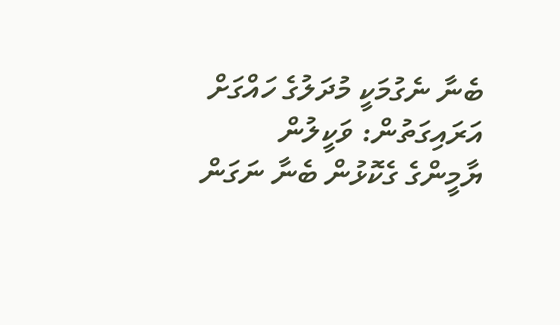ބެނާ ނެގުމަކީ މުދަލުގެ ހައްގަށް އަރައިގަތުން: ވަކީލުން
ޔާމީންގެ ގެކޮޅުން ބެނާ ނަގަން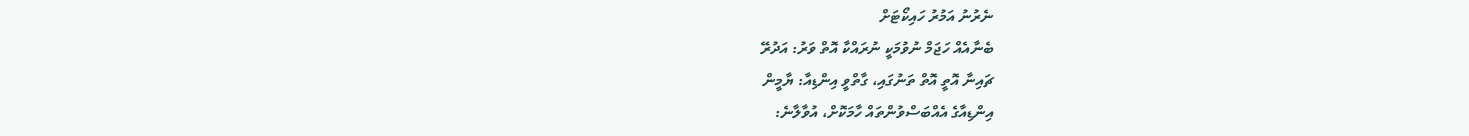ނެރުނު އަމުރު ހައިކޯޓަށް
ބެނާއެއް ހަޖަމް ނުވުމަކީ ނުރައްކާ އޮތް ވަރު: އަދުރޭ
ޗައިނާ އޮތީ އޮތް ތަނުގައި، ގާތްވީ އިންޑިއާ: ޔާމީން
އިންޑިއާގެ އެއްބަސްވުންތައް ހާމަކޮށް، އުވާލާނެ: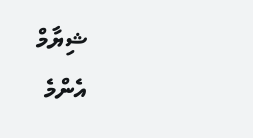ޝިޔާމް
އެންމެ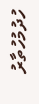ހުދުމުހުތާރު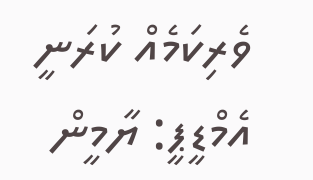ވެރިކަމެއް ކުރަނީ އެމްޑީޕީ: ޔާމީން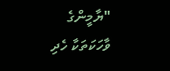"ޔާމީންގެ ވާހަކަތަކާ ހެދި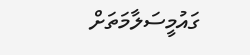ގައުމީސަލާމަތަށް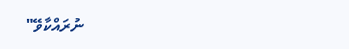ނުރައްކާވޭ"